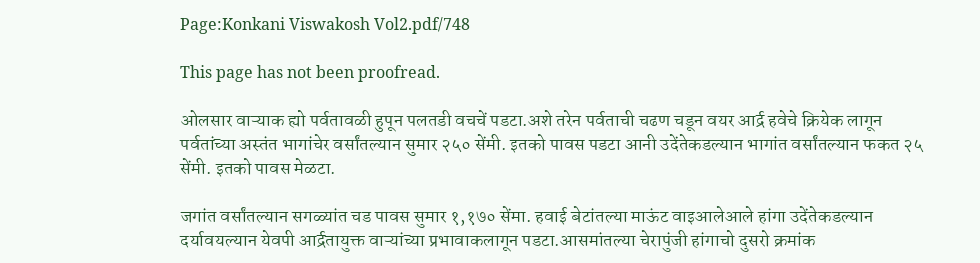Page:Konkani Viswakosh Vol2.pdf/748

This page has not been proofread.

ओलसार वाऱ्याक ह्यो पर्वतावळी हुपून पलतडी वचचें पडटा.अशे तरेन पर्वताची चढण चडून वयर आर्द्र हवेचे क्रियेक लागून पर्वतांच्या अस्तंत भागांचेर वर्सांतल्यान सुमार २५० सेंमी. इतको पावस पडटा आनी उदेंतेकडल्यान भागांत वर्सांतल्यान फकत २५ सेंमी. इतको पावस मेळटा.

जगांत वर्सांतल्यान सगळ्यांत चड पावस सुमार १,१७० सेंमा. हवाई बेटांतल्या माऊंट वाइआलेआले हांगा उदेंतेकडल्यान दर्यावयल्यान येवपी आर्द्रतायुक्त वाऱ्यांच्या प्रभावाकलागून पडटा.आसमांतल्या चेरापुंजी हांगाचो दुसरो क्रमांक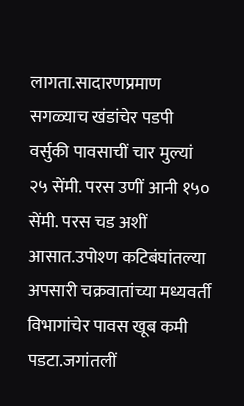लागता.सादारणप्रमाण सगळ्याच खंडांचेर पडपी वर्सुकी पावसाचीं चार मुल्यां २५ सेंमी. परस उणीं आनी १५० सेंमी. परस चड अशीं आसात.उपोश्ण कटिबंघांतल्या अपसारी चक्रवातांच्या मध्यवर्ती विभागांचेर पावस खूब कमी पडटा.जगांतलीं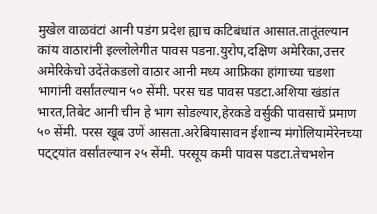मुखेल वाळवंटां आनी पडंग प्रदेश ह्याच कटिबंधांत आसात.तातूंतल्यान कांय वाठारांनी इल्लोलेगीत पावस पडना.युरोप,दक्षिण अमेरिका,उत्तर अमेरिकेचो उदेंतेकडलो वाठार आनी मध्य आफ्रिका हांगाच्या चडशा भागांनी वर्सांतल्यान ५० सेंमी. परस चड पावस पडटा.अशिया खंडांत भारत,तिबेट आनी चीन हे भाग सोडल्यार,हेरकडे वर्सुकी पावसाचें प्रमाण ५० सेंमी. परस खूब उणें आसता.अरेबियासावन ईशान्य मंगोलियामेरेनच्या पट्ट्यांत वर्सांतल्यान २५ सेंमी. परसूय कमी पावस पडटा.तेचभशेन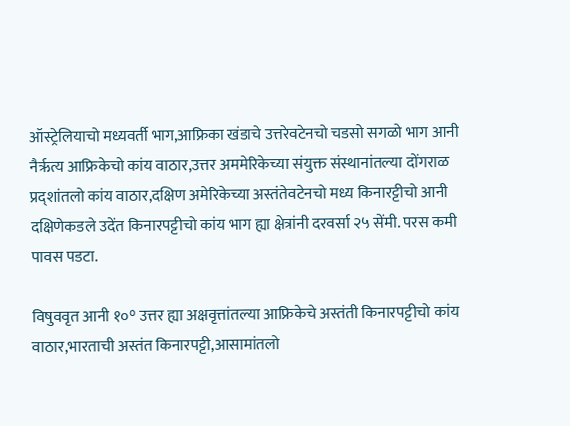ऑस्ट्रेलियाचो मध्यवर्ती भाग,आफ्रिका खंडाचे उत्तरेवटेनचो चडसो सगळो भाग आनी नैर्ऋत्य आफ्रिकेचो कांय वाठार,उत्तर अममेरिकेच्या संयुक्त संस्थानांतल्या दोंगराळ प्रद्शांतलो कांय वाठार,दक्षिण अमेरिकेच्या अस्तंतेवटेनचो मध्य किनारट्टीचो आनी दक्षिणेकडले उदेंत किनारपट्टीचो कांय भाग ह्या क्षेत्रांनी दरवर्सा २५ सेंमी. परस कमी पावस पडटा.

विषुववृत आनी १०° उत्तर ह्या अक्षवृत्तांतल्या आफ्रिकेचे अस्तंती किनारपट्टीचो कांय वाठार,भारताची अस्तंत किनारपट्टी,आसामांतलो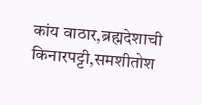कांय वाठार,ब्रह्मदेशाची किनारपट्टी,समशीतोश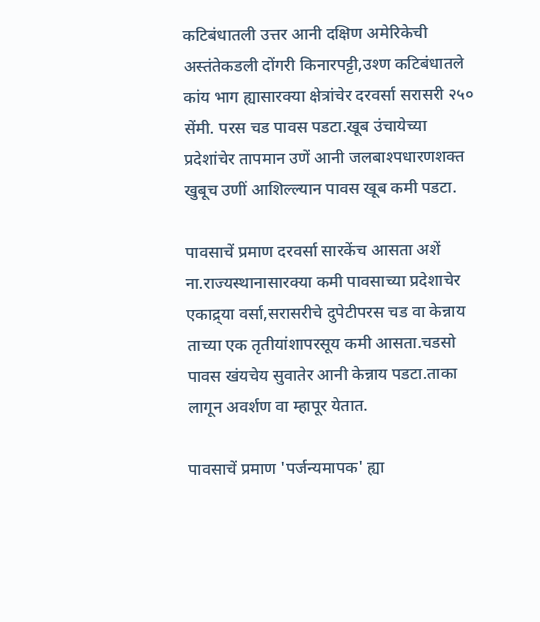कटिबंधातली उत्तर आनी दक्षिण अमेरिकेची अस्तंतेकडली दोंगरी किनारपट्टी,उश्ण कटिबंधातले कांय भाग ह्यासारक्या क्षेत्रांचेर दरवर्सा सरासरी २५० सेंमी. परस चड पावस पडटा.खूब उंचायेच्या प्रदेशांचेर तापमान उणें आनी जलबाश्पधारणशक्त खुबूच उणीं आशिल्ल्यान पावस खूब कमी पडटा.

पावसाचें प्रमाण दरवर्सा सारकेंच आसता अशें ना.राज्यस्थानासारक्या कमी पावसाच्या प्रदेशाचेर एकाद्र्या वर्सा,सरासरीचे दुपेटीपरस चड वा केन्नाय ताच्या एक तृतीयांशापरसूय कमी आसता.चडसो पावस खंयचेय सुवातेर आनी केन्नाय पडटा.ताका लागून अवर्शण वा म्हापूर येतात.

पावसाचें प्रमाण 'पर्जन्यमापक' ह्या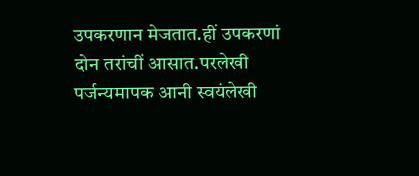उपकरणान मेजतात.हीं उपकरणां दोन तरांचीं आसात.परलेखी पर्जन्यमापक आनी स्वयंलेखी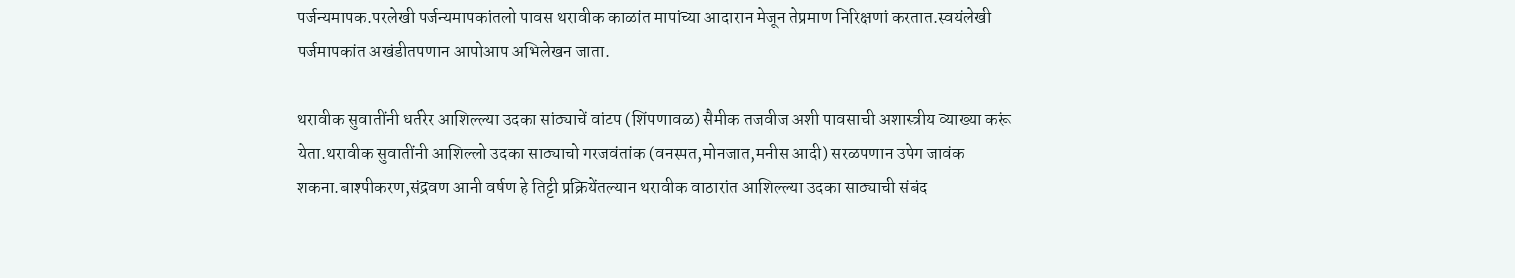पर्जन्यमापक.परलेखी पर्जन्यमापकांतलो पावस थरावीक काळांत मापांच्या आदारान मेजून तेप्रमाण निरिक्षणां करतात.स्वयंलेखी पर्जमापकांत अखंडीतपणान आपोआप अभिलेखन जाता.

थरावीक सुवातींनी धर्तरेर आशिल्ल्या उदका सांठ्याचें वांटप (शिंपणावळ) सैमीक तजवीज अशी पावसाची अशास्त्रीय व्याख्या करूं येता.थरावीक सुवातींनी आशिल्लो उदका साठ्याचो गरजवंतांक (वनस्पत,मोनजात,मनीस आदी) सरळपणान उपेग जावंक शकना.बाश्पीकरण,संद्रवण आनी वर्षण हे तिट्टी प्रक्रियेंतल्यान थरावीक वाठारांत आशिल्ल्या उदका साठ्याची संबंद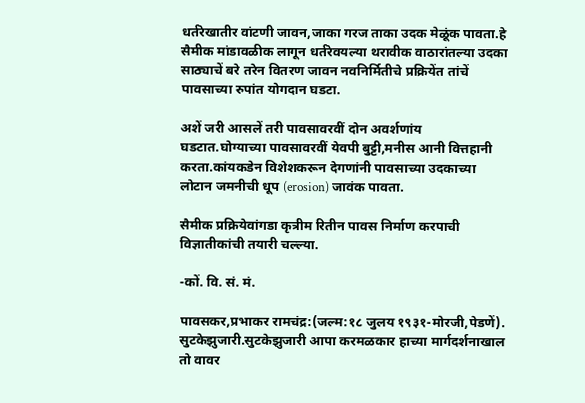धर्तरेखातीर वांटणी जावन,जाका गरज ताका उदक मेळूंक पावता.हे सैमीक मांडावळीक लागून धर्तरेवयल्या थरावीक वाठारांतल्या उदका साठ्याचें बरे तरेन वितरण जावन नवनिर्मितीचे प्रक्रियेंत तांचें पावसाच्या रुपांत योगदान घडटा.

अशें जरी आसलें तरी पावसावरवीं दोन अवर्शणांय घडटात.घोग्याच्या पावसावरवीं येवपी बुट्टी,मनीस आनी वित्तहानी करता.कांयकडेन विशेशकरून देगणांनी पावसाच्या उदकाच्या लोटान जमनीची धूप (erosion) जावंक पावता.

सैमीक प्रक्रियेवांगडा कृत्रीम रितीन पावस निर्माण करपाची विज्ञातीकांची तयारी चल्ल्या.

-कों. वि. सं. मं.

पावसकर,प्रभाकर रामचंद्र:(जल्म:१८ जुलय १९३१-मोरजी,पेडणें). सुटकेझुजारी.सुटकेझुजारी आपा करमळकार हाच्या मार्गदर्शनाखाल तो वावर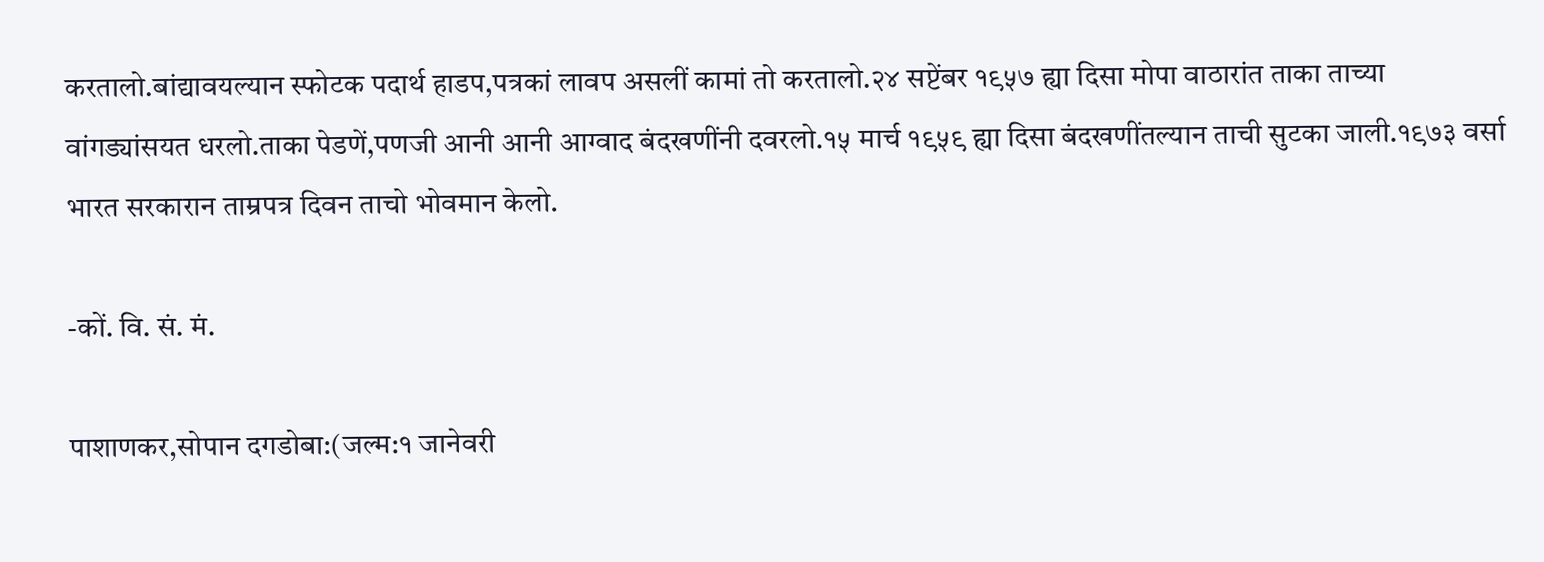करतालो.बांद्यावयल्यान स्फोटक पदार्थ हाडप,पत्रकां लावप असलीं कामां तो करतालो.२४ सप्टेंबर १९५७ ह्या दिसा मोपा वाठारांत ताका ताच्या वांगड्यांसयत धरलो.ताका पेडणें,पणजी आनी आनी आग्वाद बंदखणींनी दवरलो.१५ मार्च १९५९ ह्या दिसा बंदखणींतल्यान ताची सुटका जाली.१९७३ वर्सा भारत सरकारान ताम्रपत्र दिवन ताचो भोवमान केलो.

-कों. वि. सं. मं.

पाशाणकर,सोपान दगडोबा:(जल्म:१ जानेवरी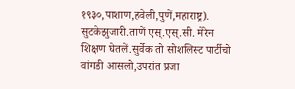१९३०,पाशाण,हवेली,पुणें,महाराष्ट्र). सुटकेझुजारी.ताणें एस्.एस्.सी. मेरेन शिक्षण घेतलें.सुर्वेक तो सोशलिस्ट पार्टीचो वांगडी आसलो,उपरांत प्रजा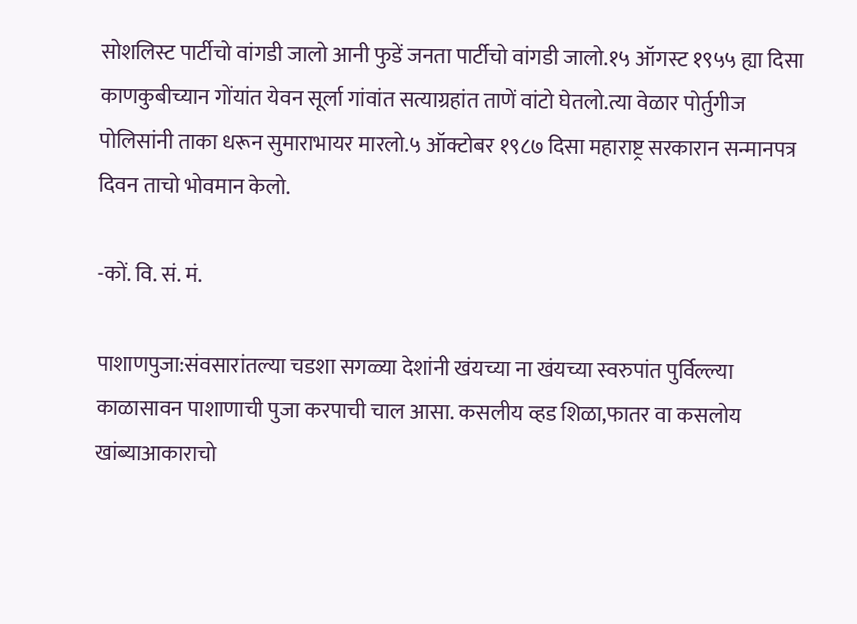सोशलिस्ट पार्टीचो वांगडी जालो आनी फुडें जनता पार्टीचो वांगडी जालो.१५ ऑगस्ट १९५५ ह्या दिसा काणकुबीच्यान गोंयांत येवन सूर्ला गांवांत सत्याग्रहांत ताणें वांटो घेतलो.त्या वेळार पोर्तुगीज पोलिसांनी ताका धरून सुमाराभायर मारलो.५ ऑक्टोबर १९८७ दिसा महाराष्ट्र सरकारान सन्मानपत्र दिवन ताचो भोवमान केलो.

-कों. वि. सं. मं.

पाशाणपुजा:संवसारांतल्या चडशा सगळ्या देशांनी खंयच्या ना खंयच्या स्वरुपांत पुर्विल्ल्या काळासावन पाशाणाची पुजा करपाची चाल आसा. कसलीय व्हड शिळा,फातर वा कसलोय खांब्याआकाराचो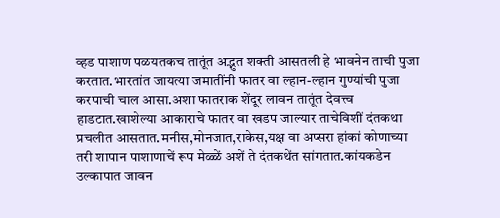व्हड पाशाण पळयतकच तातूंत अद्भुत शक्ती आसतली हे भावनेन ताची पुजा करतात.भारतांत जायत्या जमातींनी फातर वा ल्हान-ल्हान गुण्यांची पुजा करपाची चाल आसा.अशा फातराक शेंदूर लावन तातूंत देवत्त्व हाडटात.खाशेल्या आकाराचे फातर वा खडप जाल्यार ताचेविशीं दंतकथा प्रचलीत आसतात.मनीस,मोनजात,राकेस,यक्ष वा अप्सरा हांकां कोणाच्या तरी शापान पाशाणाचें रूप मेळ्ळें अशें ते दंतकथेंत सांगतात.कांयकडेन उल्कापात जावन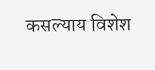कसल्याय विशेश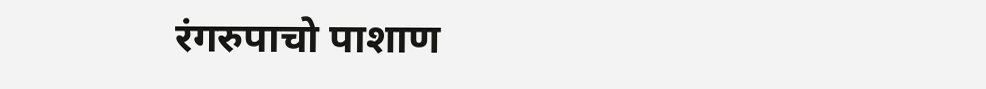रंगरुपाचो पाशाण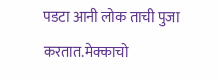पडटा आनी लोक ताची पुजा करतात.मेक्काचो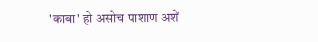'काबा' हो असोच पाशाण अशें